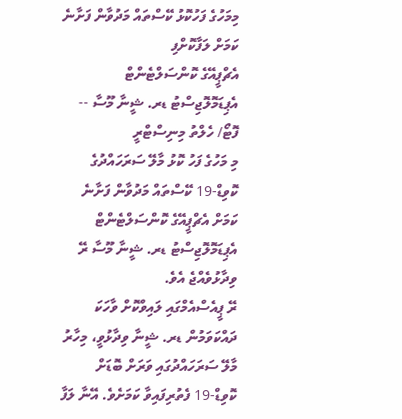މިމަހުގެ ފަހުކޮޅު ކޭސްތައް މަދުވާން ފަށާނެ ކަމަށް ލަފާކޮށްފި
އެޗްޕީއޭގެ ކޮންސަލްޓެންޓް އެޕިޑަމޮލޮޖިސްޓު ޑރ. ޝީނާ މޫސާ -- ފޮޓޯ/ ހެލްތު މިނިސްޓްރީ
މި މަހުގެ ފަހު ކޮޅު މާލޭ ސަރަހައްދުގެ ކޮވިޑް-19 ކޭސްތައް މަދުވާން ފަށާނެ ކަމަށް އެޗްޕީއޭގެ ކޮންސަލްޓެންޓް އެޕިޑަމޮލޮޖިސްޓު ޑރ. ޝީނާ މޫސާ ރޭ ވިދާޅުވެއްޖެ އެވެ.
ރޭ ޕީއެސްއެމްގައި ލައިވްކޮށް ވާހަކަ ދައްކަވަމުން ޑރ. ޝީނާ ވިދާޅުވީ، މިހާރު މާލޭ ސަރަހައްދުގައި ވަރަށް ބޮޑަށް ކޮވިޑް-19 ފެތުރިފައިވާ ކަމަށެވެ. އޭނާ ލަފާ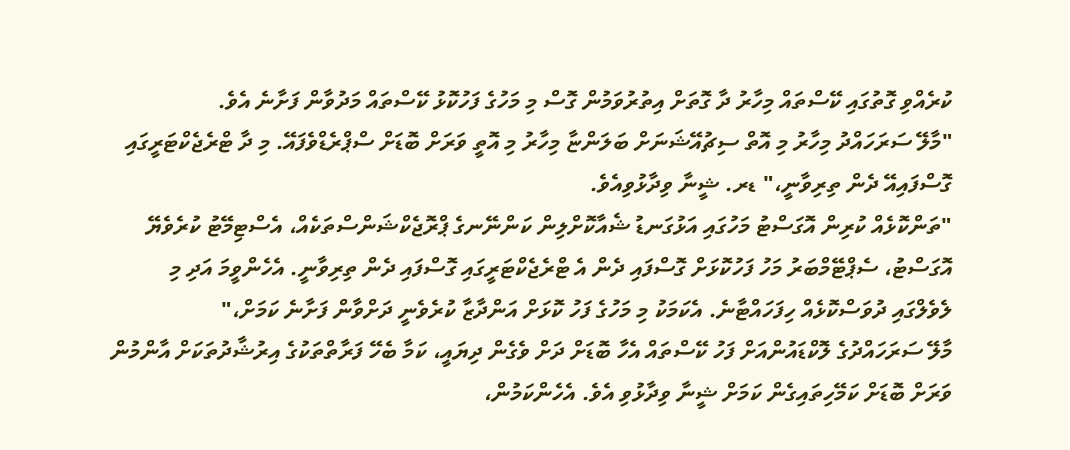ކުރެއްވި ގޮތުގައި ކޭސްތައް މިހާރު ދާ ގޮތަށް އިތުރުވަމުން ގޮސް މި މަހުގެ ފަހުކޮޅު ކޭސްތައް މަދުވާން ފަށާނެ އެވެ.
"މާލޭ ސަރަހައްދު މިހާރު މި އޮތް ސިޗުއޭޝަނަށް ބަލަންޏާ މިހާރު މި އޮތީ ވަރަށް ބޮޑަށް ސްޕްރެޑްވެފައޭ. މި ދާ ޓްރެޖެކްޓަރީގައި ގޮސްފައިއޭ ދެން ތިރިވާނީ،" ޑރ. ޝީނާ ވިދާޅުވިއެވެ.
"ތަންކޮޅެއް ކުރިން އޮގަސްޓު މަހުގައި އަޅުގަނޑު ޝެއާކޮށްލިން ކަންނޭނގެ ޕްރޮޖެކްޝަންސްތަކެއް، އެސްޓިމޭޓު ކުރެވެޔޭ އޮގަސްޓު، ސެޕްޓޭމްބަރު މަހު ފަހުކޮޅަށް ގޮސްފައި ދެން އެ ޓްރެޖެކްޓަރީގައި ގޮސްފައި ދެން ތިރިވާނީ. އެހެންވީމަ އަދި މި ލެވެލްގައި ދުވަސްކޮޅެއް ހިފަހައްޓާނެ. އެކަމަކު މި މަހުގެ ފަހު ކޮޅަށް އަންދާޒާ ކުރެވެނީ ދަށްވާން ފަށާނެ ކަމަށް،"
މާލޭ ސަރަހައްދުގެ ލޮކްޑައުންއަށް ފަހު ކޭސްތައް އެހާ ބޮޑަށް ދަށް ވެގެން ދިޔައީ، ކަމާ ބެހޭ ފަރާތްތަކުގެ އިރުޝާދުތަކަށް އާންމުން ވަރަށް ބޮޑަށް ކަމޭހިތައިގެން ކަމަށް ޝީނާ ވިދާޅުވި އެވެ. އެހެންކަމުން،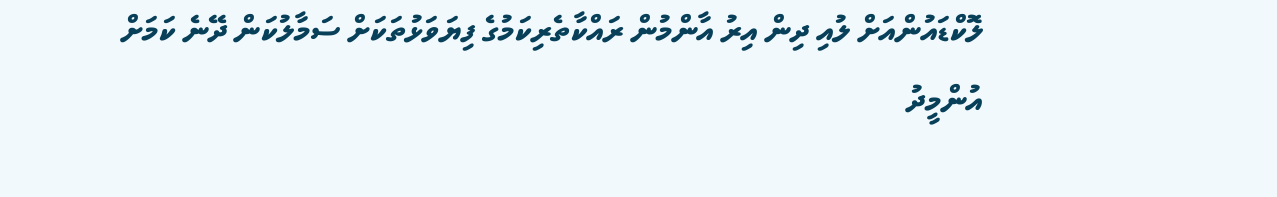ލޮކްޑައުންއަށް ލުއި ދިން އިރު އާންމުން ރައްކާތެރިކަމުގެ ފިޔަވަޅުތަކަށް ސަމާލުކަން ދޭނެ ކަމަށް އުންމީދު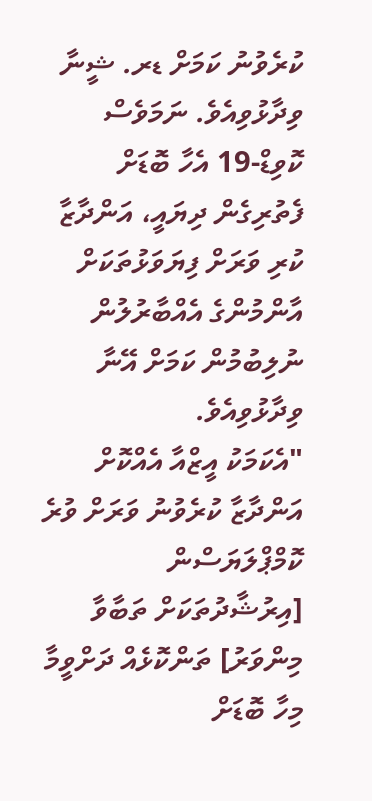ކުރެވުނު ކަމަށް ޑރ. ޝީނާ ވިދާޅުވިއެވެ. ނަމަވެސް ކޮވިޑް-19 އެހާ ބޮޑަށް ފެތުރިގެން ދިޔައީ، އަންދާޒާ ކުރި ވަރަށް ފިޔަވަޅުތަކަށް އާންމުންގެ އެއްބާރުލުން ނުލިބުމުން ކަމަށް އޭނާ ވިދާޅުވިއެވެ.
"އެކަމަކު އީޒްއާ އެއްކޮށް އަންދާޒާ ކުރެވުނު ވަރަށް ވުރެ ކޮމްޕްލަޔަސްން [އިރުޝާދުތަކަށް ތަބާވާ މިންވަރު] ތަންކޮޅެއް ދަށްވީމާ މިހާ ބޮޑަށް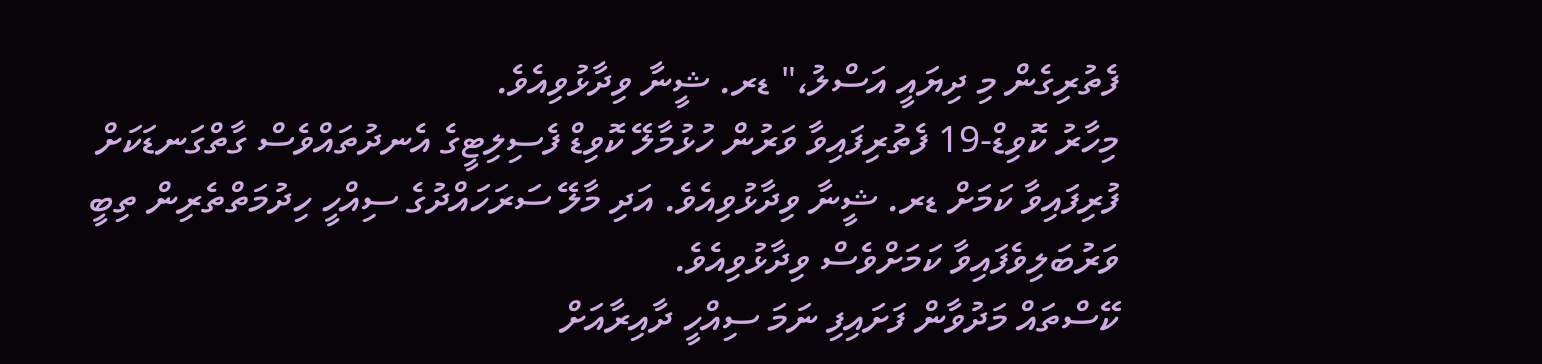ފެތުރިގެން މި ދިޔައީ އަސްލު،" ޑރ. ޝީނާ ވިދާޅުވިއެވެ.
މިހާރު ކޮވިޑް-19 ފެތުރިފައިވާ ވަރުން ހުޅުމާލޭ ކޮވިޑް ފެސިލިޓީގެ އެނދުތައްވެސް ގާތްގަނޑަކަށް ފުރިފައިވާ ކަމަށް ޑރ. ޝީނާ ވިދާޅުވިއެވެ. އަދި މާލޭ ސަރަހައްދުގެ ސިއްހީ ހިދުމަތްތެރިން ތިބީ ވަރުބަލިވެފައިވާ ކަމަށްވެސް ވިދާޅުވިއެވެ.
ކޭސްތައް މަދުވާން ފަށައިފި ނަމަ ސިއްހީ ދާއިރާއަށް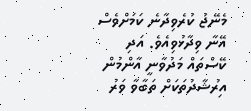މެނޭޖު ކުރެވިދާނެ ކަމަށްވެސް އޭނާ ވިދާޅުވިއެވެ. އަދި ކޭސްތައް މަދުވާނީ އާންމުން އިރުޝާދުތަކަށް ތަބާވާ ވަރު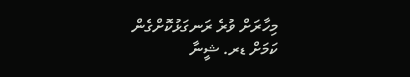މިހާރަށް ވުރެ ރަނގަޅުކޮށްގެން ކަމަށް ޑރ. ޝީނާ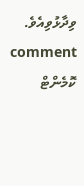ވިދާޅުވިއެވެ.
comment ކޮމެންޓް